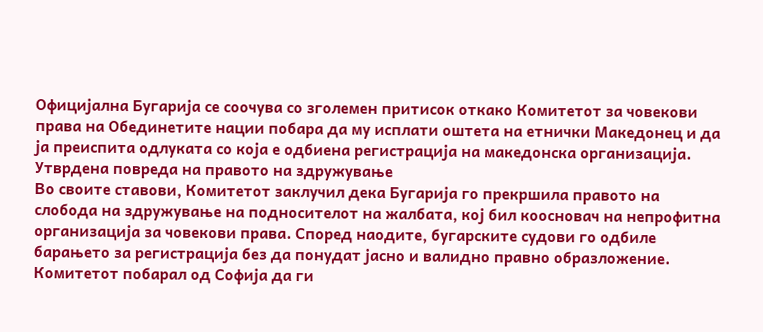Официјална Бугарија се соочува со зголемен притисок откако Комитетот за човекови права на Обединетите нации побара да му исплати оштета на етнички Македонец и да ја преиспита одлуката со која е одбиена регистрација на македонска организација.
Утврдена повреда на правото на здружување
Во своите ставови, Комитетот заклучил дека Бугарија го прекршила правото на слобода на здружување на подносителот на жалбата, кој бил коосновач на непрофитна организација за човекови права. Според наодите, бугарските судови го одбиле барањето за регистрација без да понудат јасно и валидно правно образложение.
Комитетот побарал од Софија да ги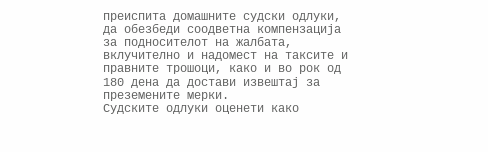преиспита домашните судски одлуки, да обезбеди соодветна компензација за подносителот на жалбата, вклучително и надомест на таксите и правните трошоци, како и во рок од 180 дена да достави извештај за преземените мерки.
Судските одлуки оценети како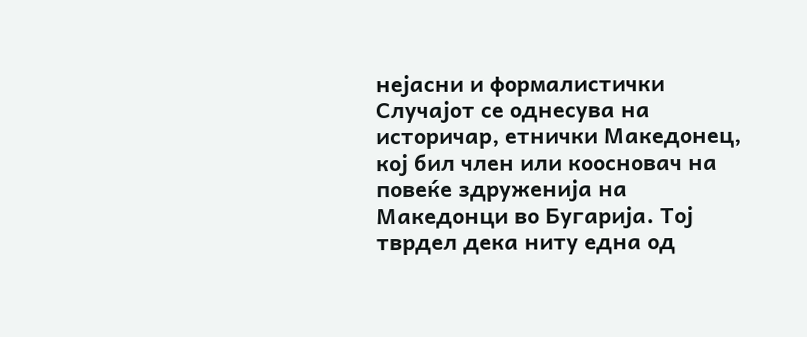нејасни и формалистички
Случајот се однесува на историчар, етнички Македонец, кој бил член или коосновач на повеќе здруженија на Македонци во Бугарија. Тој тврдел дека ниту една од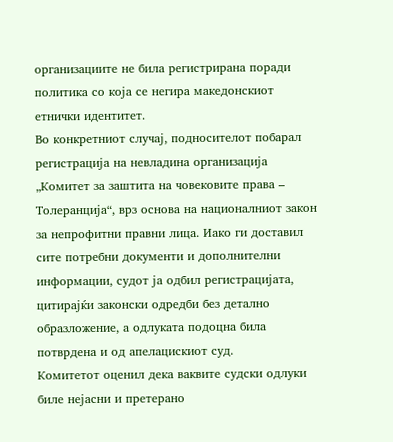организациите не била регистрирана поради политика со која се негира македонскиот етнички идентитет.
Во конкретниот случај, подносителот побарал регистрација на невладина организација „Комитет за заштита на човековите права – Толеранција“, врз основа на националниот закон за непрофитни правни лица. Иако ги доставил сите потребни документи и дополнителни информации, судот ја одбил регистрацијата, цитирајќи законски одредби без детално образложение, а одлуката подоцна била потврдена и од апелацискиот суд.
Комитетот оценил дека ваквите судски одлуки биле нејасни и претерано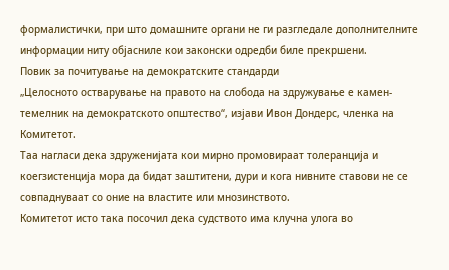формалистички, при што домашните органи не ги разгледале дополнителните информации ниту објасниле кои законски одредби биле прекршени.
Повик за почитување на демократските стандарди
„Целосното остварување на правото на слобода на здружување е камен-темелник на демократското општество“, изјави Ивон Дондерс, членка на Комитетот.
Таа нагласи дека здруженијата кои мирно промовираат толеранција и коегзистенција мора да бидат заштитени, дури и кога нивните ставови не се совпаднуваат со оние на властите или мнозинството.
Комитетот исто така посочил дека судството има клучна улога во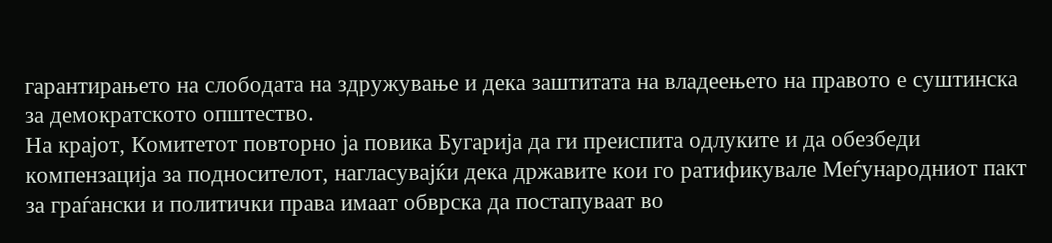гарантирањето на слободата на здружување и дека заштитата на владеењето на правото е суштинска за демократското општество.
На крајот, Комитетот повторно ја повика Бугарија да ги преиспита одлуките и да обезбеди компензација за подносителот, нагласувајќи дека државите кои го ратификувале Меѓународниот пакт за граѓански и политички права имаат обврска да постапуваат во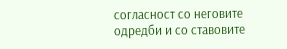согласност со неговите одредби и со ставовите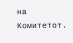на Комитетот.